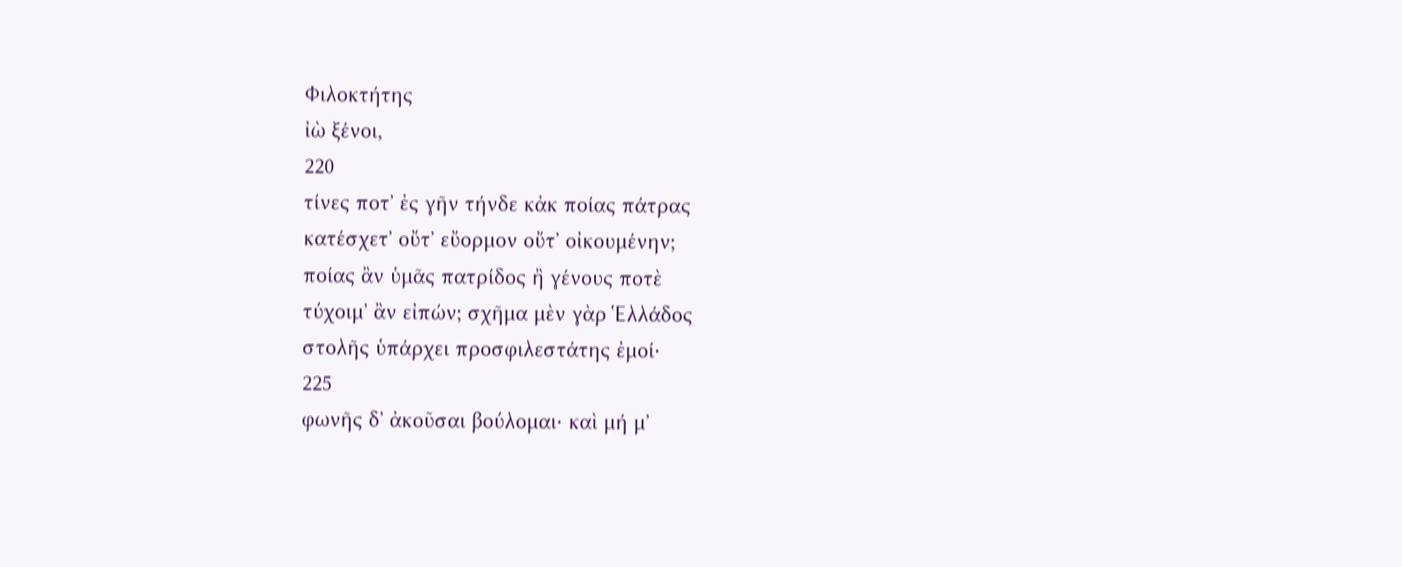Φιλοκτήτης
ἰὼ ξένοι,
220
τίνες ποτʼ ἐς γῆν τήνδε κἀκ ποίας πάτρας
κατέσχετʼ οὔτʼ εὔορμον οὔτʼ οἰκουμένην;
ποίας ἂν ὑμᾶς πατρίδος ἢ γένους ποτὲ
τύχοιμʼ ἂν εἰπών; σχῆμα μὲν γὰρ Ἑλλάδος
στολῆς ὑπάρχει προσφιλεστάτης ἐμοί·
225
φωνῆς δʼ ἀκοῦσαι βούλομαι· καὶ μή μʼ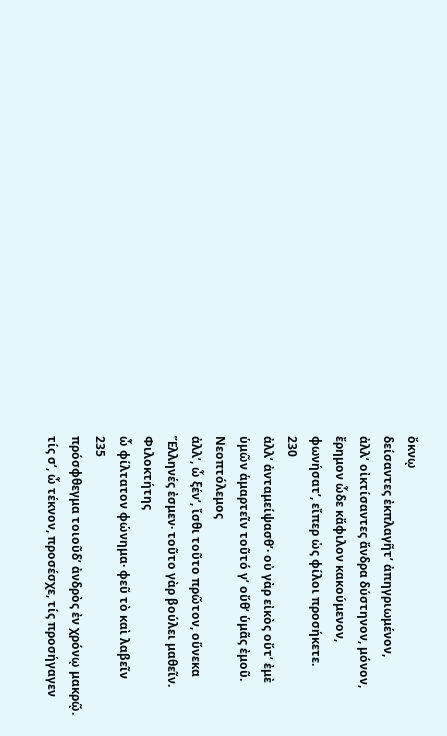ὄκνῳ
δείσαντες ἐκπλαγῆτʼ ἀπηγριωμένον,
ἀλλʼ οἰκτίσαντες ἄνδρα δύστηνον, μόνον,
ἔρημον ὧδε κἄφιλον κακούμενον,
φωνήσατʼ, εἴπερ ὡς φίλοι προσήκετε.
230
ἀλλʼ ἀνταμείψασθʼ· οὐ γὰρ εἰκὸς οὔτʼ ἐμὲ
ὑμῶν ἁμαρτεῖν τοῦτό γʼ οὔθʼ ὑμᾶς ἐμοῦ.
Νεοπτόλεμος
ἀλλʼ, ὦ ξένʼ, ἴσθι τοῦτο πρῶτον, οὕνεκα
Ἕλληνές ἐσμεν· τοῦτο γὰρ βούλει μαθεῖν.
Φιλοκτήτης
ὦ φίλτατον φώνημα· φεῦ τὸ καὶ λαβεῖν
235
πρόσφθεγμα τοιοῦδʼ ἀνδρὸς ἐν χρόνῳ μακρῷ.
τίς σʼ, ὦ τέκνον, προσέσχε, τίς προσήγαγεν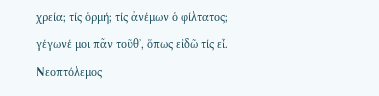χρεία; τίς ὁρμή; τίς ἀνέμων ὁ φίλτατος;
γέγωνέ μοι πᾶν τοῦθʼ, ὅπως εἰδῶ τίς εἶ.
Νεοπτόλεμος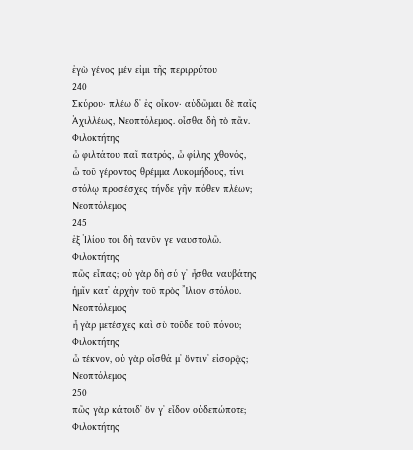ἐγὼ γένος μέν εἰμι τῆς περιρρύτου
240
Σκύρου· πλέω δʼ ἐς οἶκον· αὐδῶμαι δὲ παῖς
Ἀχιλλέως, Νεοπτόλεμος. οἶσθα δὴ τὸ πᾶν.
Φιλοκτήτης
ὦ φιλτάτου παῖ πατρός, ὦ φίλης χθονός,
ὦ τοῦ γέροντος θρέμμα Λυκομήδους, τίνι
στόλῳ προσέσχες τήνδε γῆν πόθεν πλέων;
Νεοπτόλεμος
245
ἐξ Ἰλίου τοι δὴ τανῦν γε ναυστολῶ.
Φιλοκτήτης
πῶς εἶπας; οὐ γὰρ δὴ σύ γʼ ἦσθα ναυβάτης
ἡμῖν κατʼ ἀρχὴν τοῦ πρὸς Ἴλιον στόλου.
Νεοπτόλεμος
ἦ γὰρ μετέσχες καὶ σὺ τοῦδε τοῦ πόνου;
Φιλοκτήτης
ὦ τέκνον, οὐ γὰρ οἶσθά μʼ ὅντινʼ εἰσορᾷς;
Νεοπτόλεμος
250
πῶς γὰρ κάτοιδʼ ὅν γʼ εἶδον οὐδεπώποτε;
Φιλοκτήτης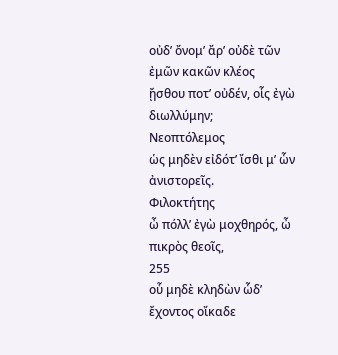οὐδʼ ὄνομʼ ἄρʼ οὐδὲ τῶν ἐμῶν κακῶν κλέος
ᾔσθου ποτʼ οὐδέν, οἷς ἐγὼ διωλλύμην;
Νεοπτόλεμος
ὡς μηδὲν εἰδότʼ ἴσθι μʼ ὧν ἀνιστορεῖς.
Φιλοκτήτης
ὦ πόλλʼ ἐγὼ μοχθηρός, ὦ πικρὸς θεοῖς,
255
οὗ μηδὲ κληδὼν ὧδʼ ἔχοντος οἴκαδε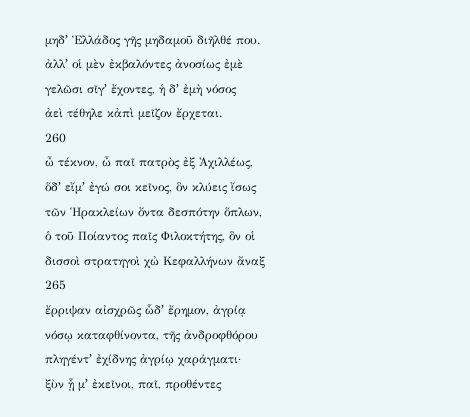μηδʼ Ἑλλάδος γῆς μηδαμοῦ διῆλθέ που.
ἀλλʼ οἱ μὲν ἐκβαλόντες ἀνοσίως ἐμὲ
γελῶσι σῖγʼ ἔχοντες, ἡ δʼ ἐμὴ νόσος
ἀεὶ τέθηλε κἀπὶ μεῖζον ἔρχεται.
260
ὦ τέκνον, ὦ παῖ πατρὸς ἐξ Ἀχιλλέως,
ὅδʼ εἴμʼ ἐγώ σοι κεῖνος, ὃν κλύεις ἴσως
τῶν Ἡρακλείων ὄντα δεσπότην ὅπλων,
ὁ τοῦ Ποίαντος παῖς Φιλοκτήτης, ὃν οἱ
δισσοὶ στρατηγοὶ χὠ Κεφαλλήνων ἄναξ
265
ἔρριψαν αἰσχρῶς ὧδʼ ἔρημον, ἀγρίᾳ
νόσῳ καταφθίνοντα, τῆς ἀνδροφθόρου
πληγέντʼ ἐχίδνης ἀγρίῳ χαράγματι·
ξὺν ᾗ μʼ ἐκεῖνοι, παῖ, προθέντες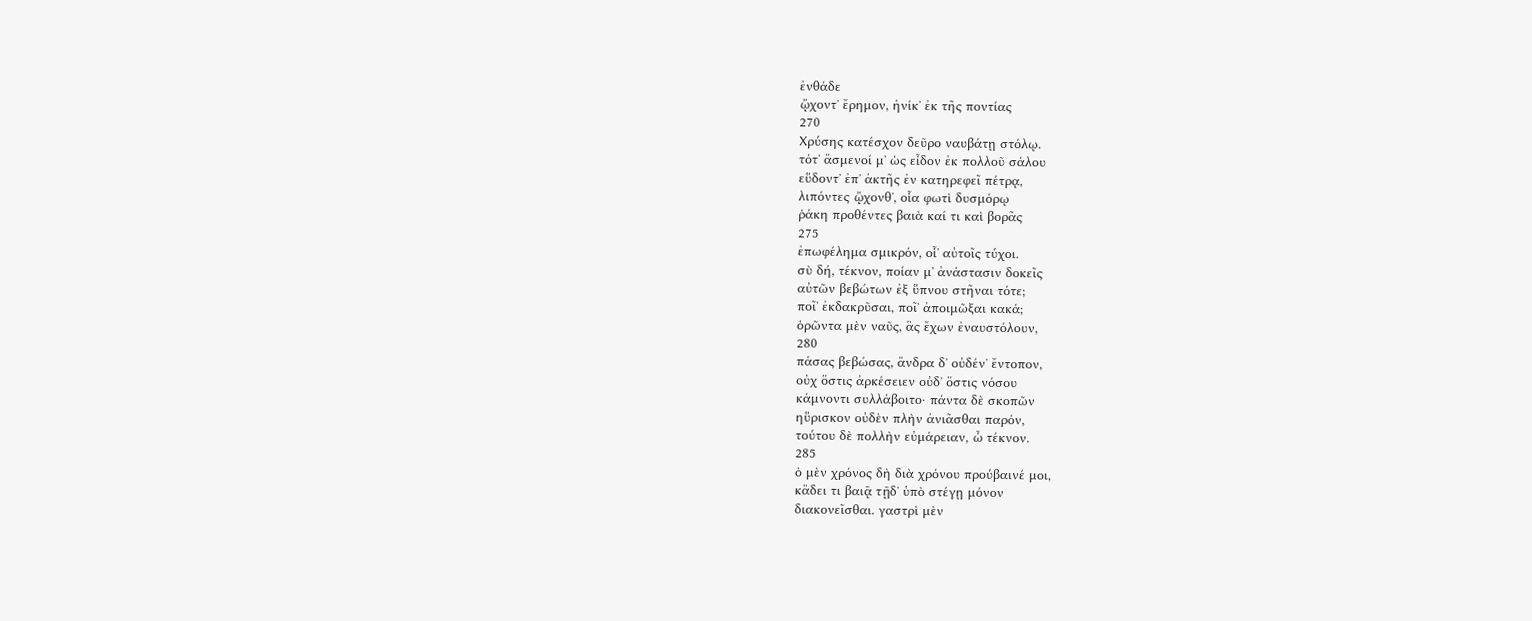ἐνθάδε
ᾤχοντʼ ἔρημον, ἡνίκʼ ἐκ τῆς ποντίας
270
Χρύσης κατέσχον δεῦρο ναυβάτῃ στόλῳ.
τότʼ ἄσμενοί μʼ ὡς εἶδον ἐκ πολλοῦ σάλου
εὕδοντʼ ἐπʼ ἀκτῆς ἐν κατηρεφεῖ πέτρᾳ,
λιπόντες ᾤχονθʼ, οἷα φωτὶ δυσμόρῳ
ῥάκη προθέντες βαιὰ καί τι καὶ βορᾶς
275
ἐπωφέλημα σμικρόν, οἷʼ αὐτοῖς τύχοι.
σὺ δή, τέκνον, ποίαν μʼ ἀνάστασιν δοκεῖς
αὐτῶν βεβώτων ἐξ ὕπνου στῆναι τότε;
ποῖʼ ἐκδακρῦσαι, ποῖʼ ἀποιμῶξαι κακά;
ὁρῶντα μὲν ναῦς, ἃς ἔχων ἐναυστόλουν,
280
πάσας βεβώσας, ἄνδρα δʼ οὐδένʼ ἔντοπον,
οὐχ ὅστις ἀρκέσειεν οὐδʼ ὅστις νόσου
κάμνοντι συλλάβοιτο· πάντα δὲ σκοπῶν
ηὕρισκον οὐδὲν πλὴν ἀνιᾶσθαι παρόν,
τούτου δὲ πολλὴν εὐμάρειαν, ὦ τέκνον.
285
ὁ μὲν χρόνος δὴ διὰ χρόνου προύβαινέ μοι,
κἄδει τι βαιᾷ τῇδʼ ὑπὸ στέγῃ μόνον
διακονεῖσθαι. γαστρὶ μὲν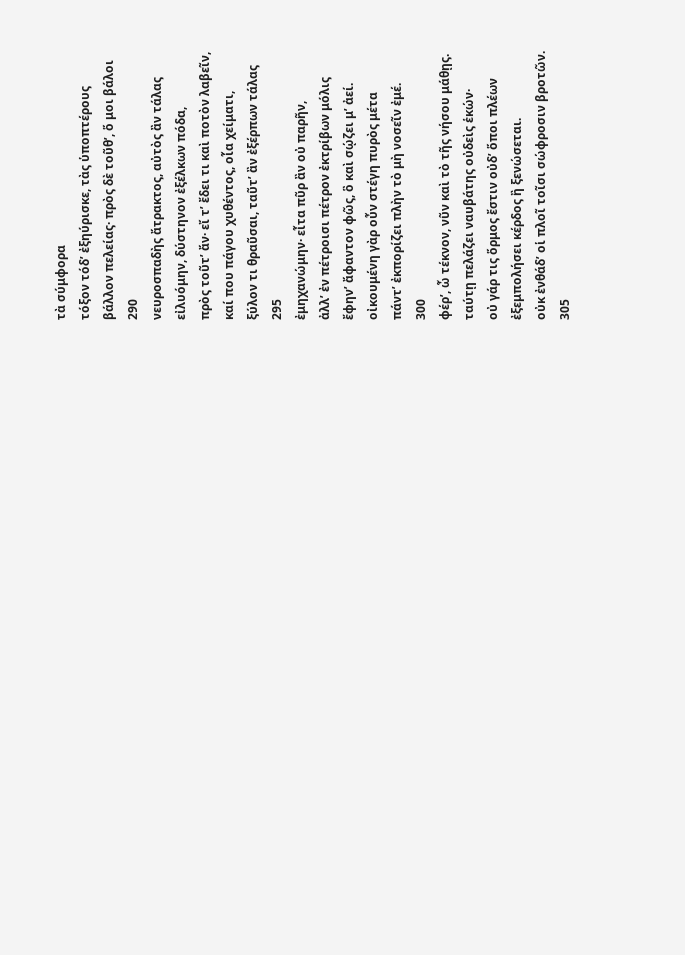τὰ σύμφορα
τόξον τόδʼ ἐξηύρισκε, τὰς ὑποπτέρους
βάλλον πελείας· πρὸς δὲ τοῦθʼ, ὅ μοι βάλοι
290
νευροσπαδὴς ἄτρακτος, αὐτὸς ἂν τάλας
εἰλυόμην, δύστηνον ἐξέλκων πόδα,
πρὸς τοῦτʼ ἄν· εἴ τʼ ἔδει τι καὶ ποτὸν λαβεῖν,
καί που πάγου χυθέντος, οἷα χείματι,
ξύλον τι θραῦσαι, ταῦτʼ ἂν ἐξέρπων τάλας
295
ἐμηχανώμην· εἶτα πῦρ ἂν οὐ παρῆν,
ἀλλʼ ἐν πέτροισι πέτρον ἐκτρίβων μόλις
ἔφηνʼ ἄφαντον φῶς, ὃ καὶ σῴζει μʼ ἀεί.
οἰκουμένη γὰρ οὖν στέγη πυρὸς μέτα
πάντʼ ἐκπορίζει πλὴν τὸ μὴ νοσεῖν ἐμέ.
300
φέρʼ, ὦ τέκνον, νῦν καὶ τὸ τῆς νήσου μάθῃς.
ταύτῃ πελάζει ναυβάτης οὐδεὶς ἑκών·
οὐ γάρ τις ὅρμος ἔστιν οὐδʼ ὅποι πλέων
ἐξεμπολήσει κέρδος ἢ ξενώσεται.
οὐκ ἐνθάδʼ οἱ πλοῖ τοῖσι σώφροσιν βροτῶν.
305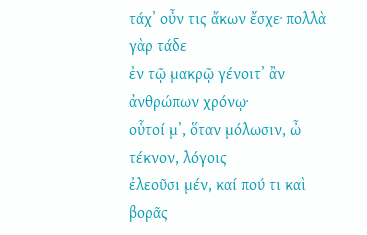τάχʼ οὖν τις ἄκων ἔσχε· πολλὰ γὰρ τάδε
ἐν τῷ μακρῷ γένοιτʼ ἂν ἀνθρώπων χρόνῳ·
οὗτοί μʼ, ὅταν μόλωσιν, ὦ τέκνον, λόγοις
ἐλεοῦσι μέν, καί πού τι καὶ βορᾶς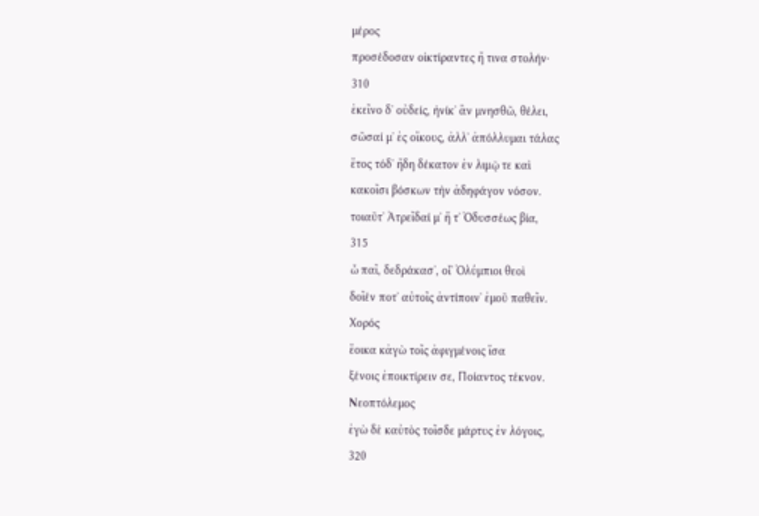μέρος
προσέδοσαν οἰκτίραντες ἤ τινα στολήν·
310
ἐκεῖνο δʼ οὐδείς, ἡνίκʼ ἂν μνησθῶ, θέλει,
σῶσαί μʼ ἐς οἴκους, ἀλλʼ ἀπόλλυμαι τάλας
ἔτος τόδʼ ἤδη δέκατον ἐν λιμῷ τε καὶ
κακοῖσι βόσκων τὴν ἀδηφάγον νόσον.
τοιαῦτʼ Ἀτρεῖδαί μʼ ἥ τʼ Ὀδυσσέως βία,
315
ὦ παῖ, δεδράκασʼ, οἷʼ Ὀλύμπιοι θεοὶ
δοῖέν ποτʼ αὐτοῖς ἀντίποινʼ ἐμοῦ παθεῖν.
Χορός
ἔοικα κἀγὼ τοῖς ἀφιγμένοις ἴσα
ξένοις ἐποικτίρειν σε, Ποίαντος τέκνον.
Νεοπτόλεμος
ἐγὼ δὲ καὐτὸς τοῖσδε μάρτυς ἐν λόγοις,
320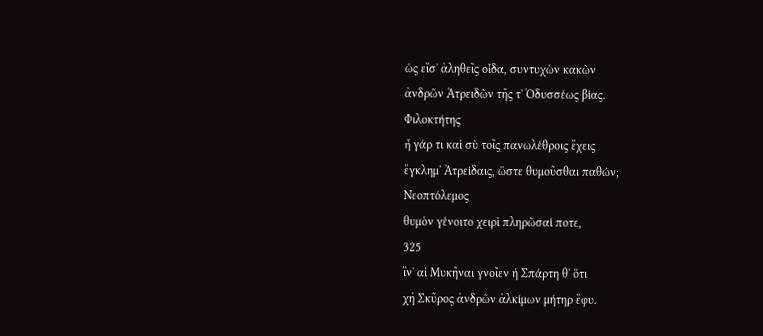ὡς εἴσʼ ἀληθεῖς οἶδα, συντυχὼν κακῶν
ἀνδρῶν Ἀτρειδῶν τῆς τʼ Ὀδυσσέως βίας.
Φιλοκτήτης
ἦ γάρ τι καὶ σὺ τοῖς πανωλέθροις ἔχεις
ἔγκλημʼ Ἀτρείδαις, ὥστε θυμοῦσθαι παθών;
Νεοπτόλεμος
θυμὸν γένοιτο χειρὶ πληρῶσαί ποτε,
325
ἵνʼ αἱ Μυκῆναι γνοῖεν ἡ Σπάρτη θʼ ὅτι
χἠ Σκῦρος ἀνδρῶν ἀλκίμων μήτηρ ἔφυ.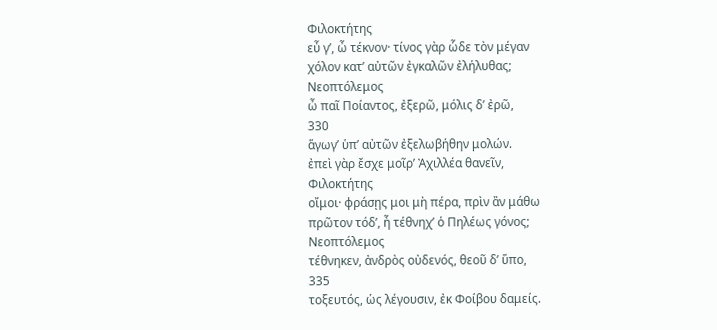Φιλοκτήτης
εὖ γʼ, ὦ τέκνον· τίνος γὰρ ὧδε τὸν μέγαν
χόλον κατʼ αὐτῶν ἐγκαλῶν ἐλήλυθας;
Νεοπτόλεμος
ὦ παῖ Ποίαντος, ἐξερῶ, μόλις δʼ ἐρῶ,
330
ἅγωγʼ ὑπʼ αὐτῶν ἐξελωβήθην μολών.
ἐπεὶ γὰρ ἔσχε μοῖρʼ Ἀχιλλέα θανεῖν,
Φιλοκτήτης
οἴμοι· φράσῃς μοι μὴ πέρα, πρὶν ἂν μάθω
πρῶτον τόδʼ, ἦ τέθνηχʼ ὁ Πηλέως γόνος;
Νεοπτόλεμος
τέθνηκεν, ἀνδρὸς οὐδενός, θεοῦ δʼ ὕπο,
335
τοξευτός, ὡς λέγουσιν, ἐκ Φοίβου δαμείς.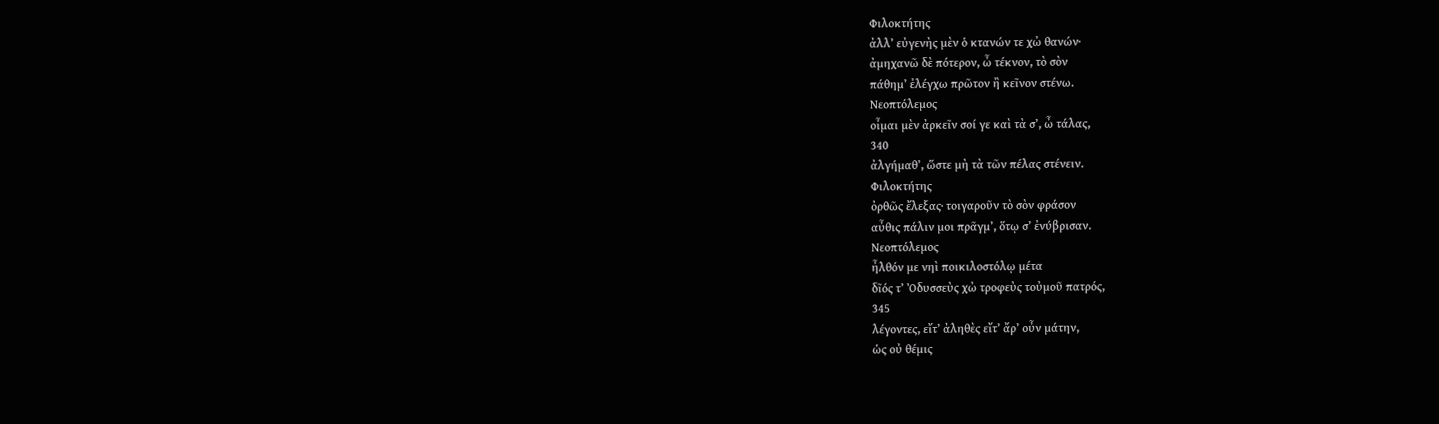Φιλοκτήτης
ἀλλʼ εὐγενὴς μὲν ὁ κτανών τε χὠ θανών·
ἀμηχανῶ δὲ πότερον, ὦ τέκνον, τὸ σὸν
πάθημʼ ἐλέγχω πρῶτον ἢ κεῖνον στένω.
Νεοπτόλεμος
οἶμαι μὲν ἀρκεῖν σοί γε καὶ τὰ σʼ, ὦ τάλας,
340
ἀλγήμαθʼ, ὥστε μὴ τὰ τῶν πέλας στένειν.
Φιλοκτήτης
ὀρθῶς ἔλεξας· τοιγαροῦν τὸ σὸν φράσον
αὖθις πάλιν μοι πρᾶγμʼ, ὅτῳ σʼ ἐνύβρισαν.
Νεοπτόλεμος
ἦλθόν με νηὶ ποικιλοστόλῳ μέτα
δῖός τʼ Ὀδυσσεὺς χὠ τροφεὺς τοὐμοῦ πατρός,
345
λέγοντες, εἴτʼ ἀληθὲς εἴτʼ ἄρʼ οὖν μάτην,
ὡς οὐ θέμις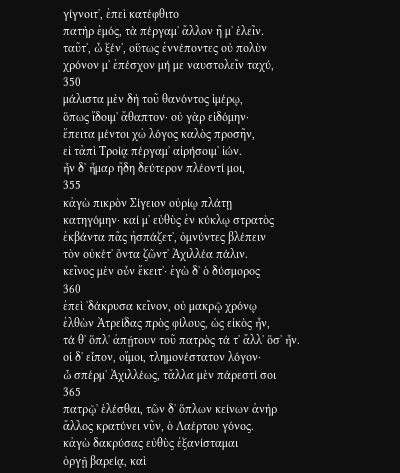γίγνοιτʼ, ἐπεὶ κατέφθιτο
πατὴρ ἐμός, τὰ πέργαμʼ ἄλλον ἤ μʼ ἑλεῖν.
ταῦτʼ, ὦ ξένʼ, οὕτως ἐννέποντες οὐ πολὺν
χρόνον μʼ ἐπέσχον μή με ναυστολεῖν ταχύ,
350
μάλιστα μὲν δὴ τοῦ θανόντος ἱμέρῳ,
ὅπως ἴδοιμʼ ἄθαπτον· οὐ γὰρ εἰδόμην·
ἔπειτα μέντοι χὠ λόγος καλὸς προσῆν,
εἰ τἀπὶ Τροίᾳ πέργαμʼ αἱρήσοιμʼ ἰών.
ἦν δʼ ἦμαρ ἤδη δεύτερον πλέοντί μοι,
355
κἀγὼ πικρὸν Σίγειον οὐρίῳ πλάτῃ
κατηγόμην· καί μʼ εὐθὺς ἐν κύκλῳ στρατὸς
ἐκβάντα πᾶς ἠσπάζετʼ, ὀμνύντες βλέπειν
τὸν οὐκέτʼ ὄντα ζῶντʼ Ἀχιλλέα πάλιν.
κεῖνος μὲν οὖν ἔκειτʼ· ἐγὼ δʼ ὁ δύσμορος
360
ἐπεὶ ʼδάκρυσα κεῖνον, οὐ μακρῷ χρόνῳ
ἐλθὼν Ἀτρείδας πρὸς φίλους, ὡς εἰκὸς ἦν,
τά θʼ ὅπλʼ ἀπῄτουν τοῦ πατρὸς τά τʼ ἄλλʼ ὅσʼ ἦν.
οἱ δʼ εἶπον, οἴμοι, τλημονέστατον λόγον·
ὦ σπέρμʼ Ἀχιλλέως, τἄλλα μὲν πάρεστί σοι
365
πατρῷʼ ἑλέσθαι, τῶν δʼ ὅπλων κείνων ἀνὴρ
ἄλλος κρατύνει νῦν, ὁ Λαέρτου γόνος.
κἀγὼ δακρύσας εὐθὺς ἐξανίσταμαι
ὀργῇ βαρείᾳ, καὶ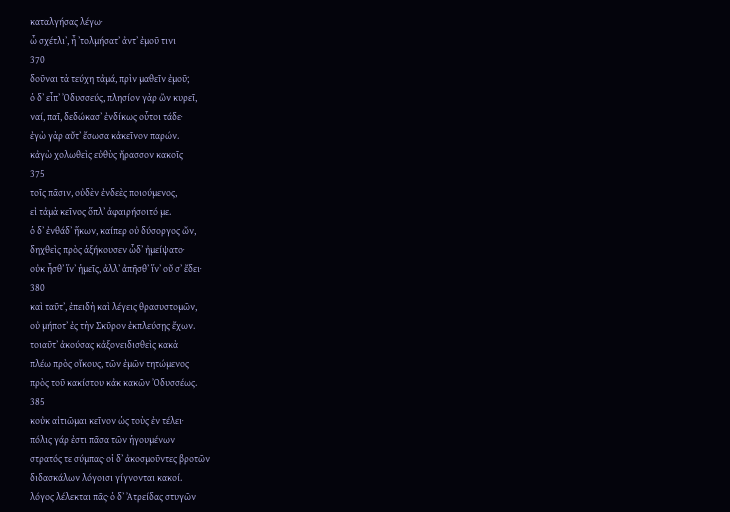καταλγήσας λέγω·
ὦ σχέτλιʼ, ἦ ʼτολμήσατʼ ἀντʼ ἐμοῦ τινι
370
δοῦναι τὰ τεύχη τἀμά, πρὶν μαθεῖν ἐμοῦ;
ὁ δʼ εἶπʼ Ὀδυσσεύς, πλησίον γὰρ ὢν κυρεῖ,
ναί, παῖ, δεδώκασʼ ἐνδίκως οὗτοι τάδε·
ἐγὼ γὰρ αὔτʼ ἔσωσα κἀκεῖνον παρών.
κἀγὼ χολωθεὶς εὐθὺς ἤρασσον κακοῖς
375
τοῖς πᾶσιν, οὐδὲν ἐνδεὲς ποιούμενος,
εἰ τἀμὰ κεῖνος ὅπλʼ ἀφαιρήσοιτό με.
ὁ δʼ ἐνθάδʼ ἥκων, καίπερ οὐ δύσοργος ὤν,
δηχθεὶς πρὸς ἁξήκουσεν ὧδʼ ἠμείψατο·
οὐκ ἦσθʼ ἵνʼ ἡμεῖς, ἀλλʼ ἀπῆσθʼ ἵνʼ οὔ σʼ ἔδει·
380
καὶ ταῦτʼ, ἐπειδὴ καὶ λέγεις θρασυστομῶν,
οὐ μήποτʼ ἐς τὴν Σκῦρον ἐκπλεύσῃς ἔχων.
τοιαῦτʼ ἀκούσας κἀξονειδισθεὶς κακὰ
πλέω πρὸς οἴκους, τῶν ἐμῶν τητώμενος
πρὸς τοῦ κακίστου κἀκ κακῶν Ὀδυσσέως.
385
κοὐκ αἰτιῶμαι κεῖνον ὡς τοὺς ἐν τέλει·
πόλις γάρ ἐστι πᾶσα τῶν ἡγουμένων
στρατός τε σύμπας· οἱ δʼ ἀκοσμοῦντες βροτῶν
διδασκάλων λόγοισι γίγνονται κακοί.
λόγος λέλεκται πᾶς· ὁ δʼ Ἀτρείδας στυγῶν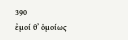390
ἐμοί θʼ ὁμοίως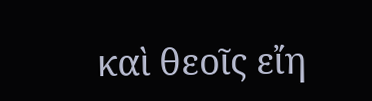καὶ θεοῖς εἴη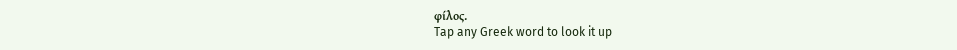φίλος.
Tap any Greek word to look it up